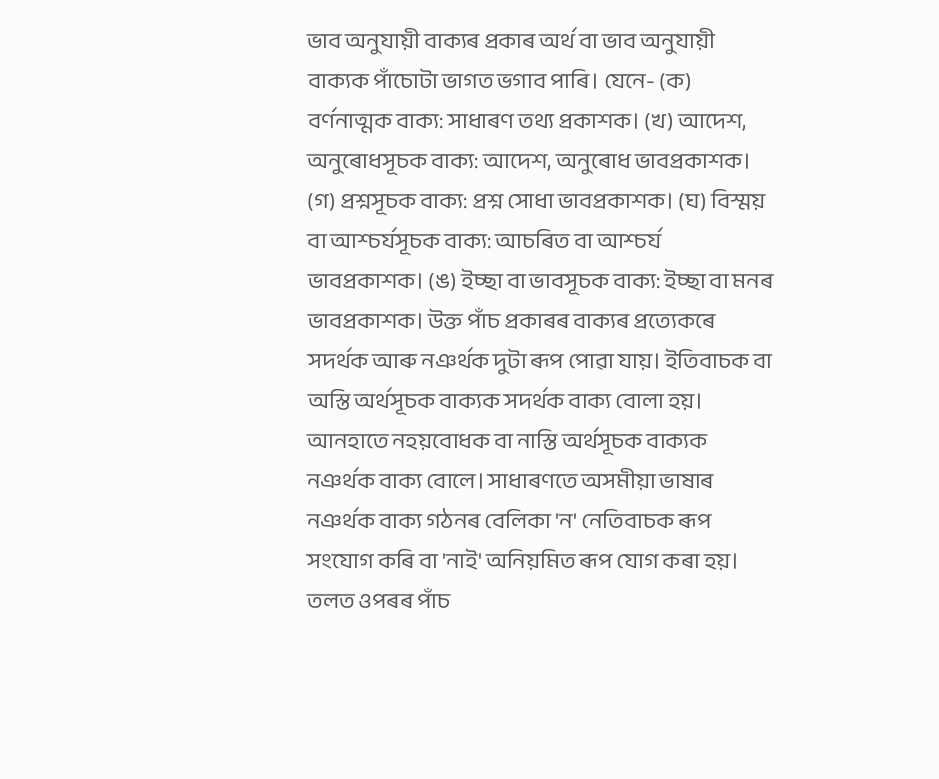ভাব অনুযায়ী বাক্যৰ প্ৰকাৰ অর্থ বা ভাব অনুযায়ী বাক্যক পাঁচোটা ভাগত ভগাব পাৰি। যেনে- (ক) বর্ণনাত্মক বাক্য: সাধাৰণ তথ্য প্রকাশক। (খ) আদেশ, অনুৰোধসূচক বাক্য: আদেশ, অনুৰোধ ভাবপ্রকাশক। (গ) প্রশ্নসূচক বাক্য: প্রশ্ন সোধা ভাবপ্রকাশক। (ঘ) বিস্ময় বা আশ্চর্যসূচক বাক্য: আচৰিত বা আশ্চর্য ভাবপ্রকাশক। (ঙ) ইচ্ছা বা ভাবসূচক বাক্য: ইচ্ছা বা মনৰ ভাবপ্রকাশক। উক্ত পাঁচ প্ৰকাৰৰ বাক্যৰ প্ৰত্যেকৰে সদৰ্থক আৰু নঞর্থক দুটা ৰূপ পোৱা যায়। ইতিবাচক বা অস্তি অর্থসূচক বাক্যক সদর্থক বাক্য বোলা হয়। আনহাতে নহয়বোধক বা নাস্তি অর্থসূচক বাক্যক নঞর্থক বাক্য বোলে। সাধাৰণতে অসমীয়া ভাষাৰ নঞর্থক বাক্য গঠনৰ বেলিকা 'ন' নেতিবাচক ৰূপ সংযোগ কৰি বা 'নাই' অনিয়মিত ৰূপ যোগ কৰা হয়। তলত ওপৰৰ পাঁচ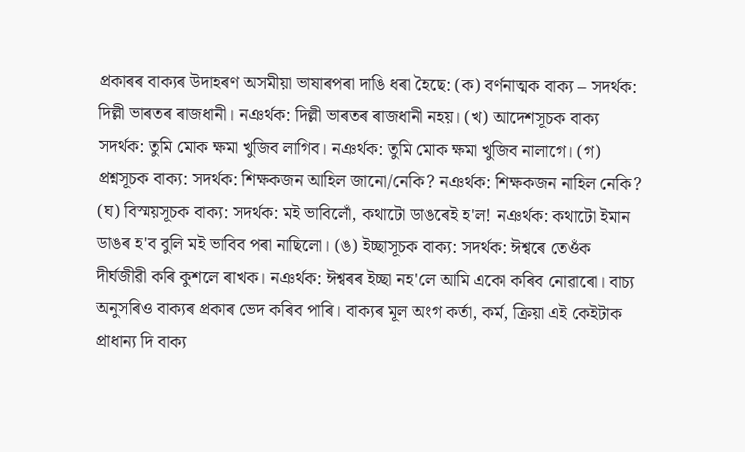প্ৰকাৰৰ বাক্যৰ উদাহৰণ অসমীয়া ভাষাৰপৰা দাঙি ধৰা হৈছে: (ক) বর্ণনাত্মক বাক্য – সদর্থক: দিল্লী ভাৰতৰ ৰাজধানী। নঞর্থক: দিল্লী ভাৰতৰ ৰাজধানী নহয়। (খ) আদেশসূচক বাক্য সদর্থক: তুমি মোক ক্ষমা খুজিব লাগিব। নঞর্থক: তুমি মোক ক্ষমা খুজিব নালাগে। (গ) প্রশ্নসূচক বাক্য: সদর্থক: শিক্ষকজন আহিল জানো/নেকি? নঞর্থক: শিক্ষকজন নাহিল নেকি? (ঘ) বিস্ময়সূচক বাক্য: সদর্থক: মই ভাবিলোঁ, কথাটো ডাঙৰেই হ'ল! নঞর্থক: কথাটো ইমান ডাঙৰ হ'ব বুলি মই ভাবিব পৰা নাছিলো। (ঙ) ইচ্ছাসূচক বাক্য: সদর্থক: ঈশ্বৰে তেওঁক দীর্ঘজীৱী কৰি কুশলে ৰাখক। নঞর্থক: ঈশ্বৰৰ ইচ্ছা নহ'লে আমি একো কৰিব নোৱাৰো। বাচ্য অনুসৰিও বাক্যৰ প্ৰকাৰ ভেদ কৰিব পাৰি। বাক্যৰ মূল অংগ কর্তা, কর্ম, ক্রিয়া এই কেইটাক প্রাধান্য দি বাক্য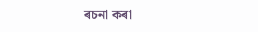ৰচনা কৰা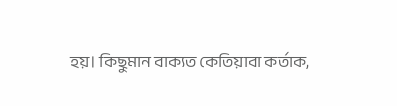হয়। কিছুমান বাক্যত কেতিয়াবা কর্তাক,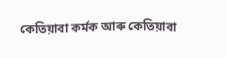কেতিয়াবা কৰ্মক আৰু কেতিয়াবা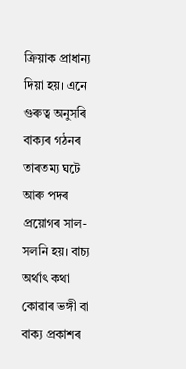ক্রিয়াক প্রাধান্য দিয়া হয়। এনে গুৰুত্ব অনুসৰি বাক্যৰ গঠনৰ তাৰতম্য ঘটে আৰু পদৰ প্ৰয়োগৰ সাল-সলনি হয়। বাচ্য অর্থাৎ কথা কোৱাৰ ভঙ্গী বা বাক্য প্ৰকাশৰ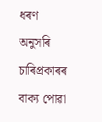ধৰণ অনুসৰি চাৰিপ্ৰকাৰৰ বাক্য পোৱা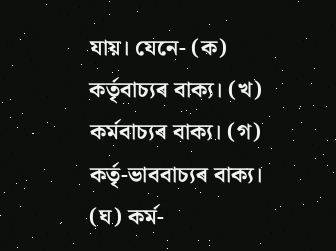যায়। যেনে- (ক) কর্তৃবাচ্যৰ বাক্য। (খ) কর্মবাচ্যৰ বাক্য। (গ) কর্তৃ-ভাববাচ্যৰ বাক্য। (ঘ) কৰ্ম-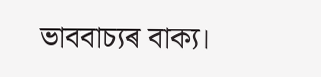ভাববাচ্যৰ বাক্য।